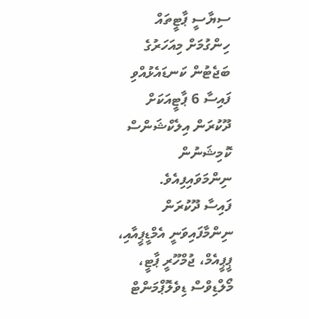ސިޔާސީ ޕާޓީތައް ހިންގުމަށް މިއަހަރުގެ ބަޖެޓުން ކަނޑައެޅުއްވި ފައިސާ 6 ޕާޓީއަކަށް ދޫކުރަން އިލެކްޝަންސް ކޮމިޝަނުން ނިންމަވައިފިއެވެ.
ފައިސާ ދޫކުރަން ނިންމާފައިވަނީ އެމްޑީޕީއާއި، ޕީޕީއެމް، ޖުމްހޫރީ ޕާޓީ، މޯލްޑިވްސް ޑިވެލޮޕްމަންޓް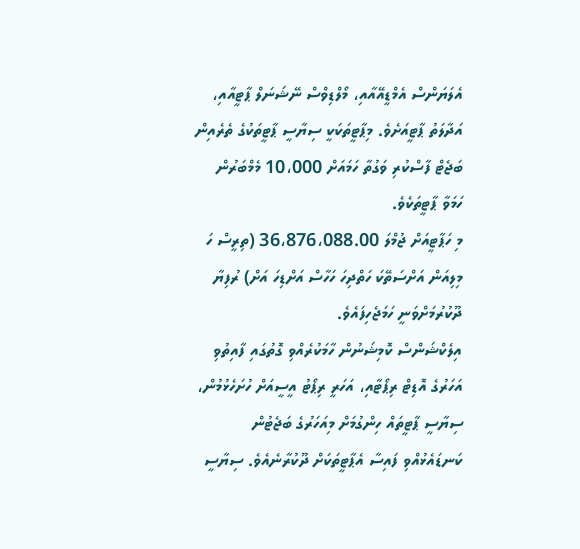އެލަޔަންސް އެމްޑީއޭއާއި، މޯލްޑިވްސް ނޭޝަނަލް ޕާޓީއާއި، އަދާލަތު ޕާޓީއަށެވެ. މިޕާޓީތަކަކީ ސިޔާސީ ޕާޓީތަކުގެ ތެރެއިން ބަޖެޓް ފާސްކުރި ވަގުތާ ހަމައަށް 10،000 މެމްބަރުން ހަމަވާ ޕާޓީތަކެވެ.
މި ހަޕާޓީއަށް ޖުމްލަ 36،876،088.00 (ތިރީސް ހަ މިލިއަން އަށްސަތޭކަ ހަތްދިހަ ހަހާސް އަށްޑިހަ އަށް) ރުފިޔާ ދޫކުރުމަށްވަނީ ހަމަޖެހިފައެވެ.
އިލެކްޝަންސް ކޮމިޝަނުން ހާމަކުރެއްވި ގޮތުގައި ފާއިތުވި އަހަރުގެ އޮޑިޓް ރިޕޯޓާއި، އަހަރީ ރިޕޯޓު އީސީއަށް ހުށަހެޅުމުން، ސިޔާސީ ޕާޓީތައް ހިންގުމަށް މިއަހަރުގެ ބަޖެޓުން ކަނޑައެޅުއްވި ފައިސާ އެޕާޓީތަކަށް ދޫކުރާނެއެވެ. ސިޔާސީ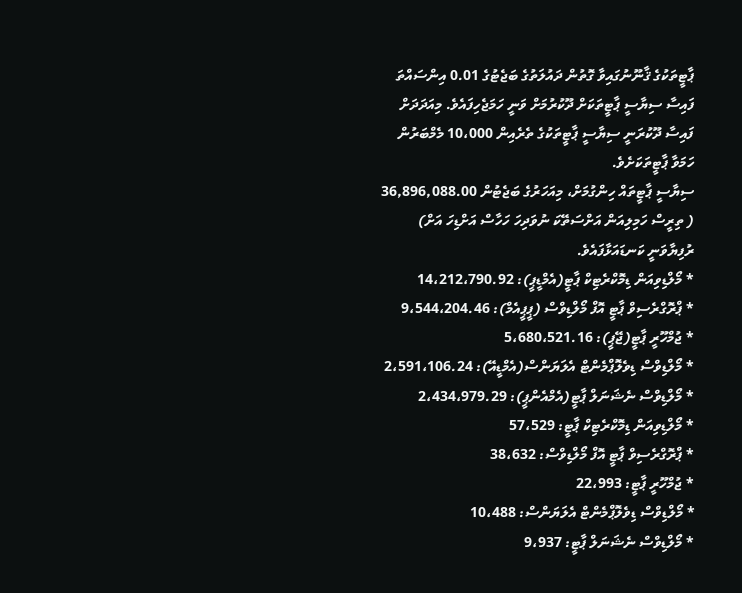ޕާޓީތަކުގެ ޤާނޫނުގައިވާ ގޮތުން ދައުލަތުގެ ބަޖެޓުގެ 0.01 އިންސައްތަ ފައިސާ ސިޔާސީ ޕާޓީތަކަށް ދޫކުރުމަށް ވަނީ ހަމަޖެހިފައެވެ. މިއަދަދަށް ފައިސާ ދޫކުރަނީ ސިޔާސީ ޕާޓީތަކުގެ ތެރެއިން 10،000 މެމްބަރުން ހަމަވާ ޕާޓީތަކަށެވެ.
ސިޔާސީ ޕާޓީތައް ހިންގުމަށް، މިއަހަރުގެ ބަޖެޓުން 36,896,088.00 ( ތިރީސް ހަމިލިއަން އަށްސަތޭކަ ނުވަދިހަ ހަހާސް އަށްޑިހަ އަށް) ރުފިޔާވަނީ ކަނޑައަޅާފައެވެ.
* މޯލްޑިވިއަން ޑިމޮކްރެޓިކް ޕާޓީ(އެމްޑީޕީ): 14،212،790.92
* ޕްރޮގްރެސިވް ޕާޓީ އޮފް މޯލްޑިވްސް (ޕީޕީއެމް): 9،544،204.46
* ޖުމްހޫރީ ޕާޓީ(ޖޭޕީ): 5،680،521.16
* މޯލްޑިވްސް ޑިވެލޮޕްމެންޓް އެލަޔަންސް(އެމްޑީއޭ): 2،591،106.24
* މޯލްޑިވްސް ނެޝަނަލް ޕާޓީ(އެމްއެންޕީ): 2،434،979.29
* މޯލްޑިވިއަން ޑިމޮކްރެޓިކް ޕާޓީ: 57،529
* ޕްރޮގްރެސިވް ޕާޓީ އޮފް މޯލްޑިވްސް: 38،632
* ޖުމްހޫރީ ޕާޓީ: 22،993
* މޯލްޑިވްސް ޑިވެލޮޕްމެންޓް އެލަޔަންސް: 10،488
* މޯލްޑިވްސް ނެޝަނަލް ޕާޓީ: 9،937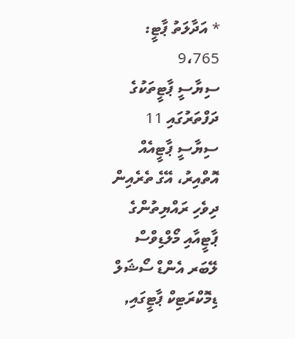* އަދާލަތު ޕާޓީ: 9،765
ސިޔާސީ ޕާޓީތަކުގެ ދަފްތަރުގައި 11 ސިޔާސީ ޕާޓީއެއް އޮތްއިރު، އޭގެ ތެރެއިން ދިވެހި ރައްޔިތުންގެ ޕާޓީއާއި މޯލްޑިވްސް ލޭބަރ އެންޑް ސޯޝަލް ޑިމޮކްރަޓިކް ޕާޓީގައި,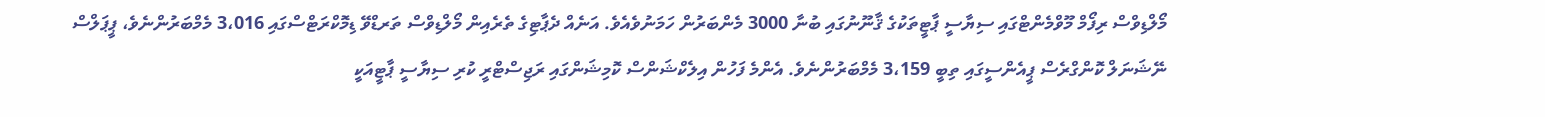މޯލްޑިވްސް ރިފޯމް މޫވްމެންޓްގައި ސިޔާސީ ޕާޓީތަކުގެ ޤާނޫނުގައި ބުނާ 3000 މެންބަރުން ހަމަނުވެއެވެ. އަނެއް ދެޕާޓިގެ ތެރެއިން މޯލްޑިވްސް ތަރޑްވޭ ޑިމޮކްރަޓްސްގައި 3،016 މެމްބަރުންނެވެ، ޕީޕަލްސް ނޭޝަނަލް ކޮންގްރެސް ޕީއެންސީގައި ތިބީ 3،159 މެމްބަރުންނެވެ. އެންމެ ފަހުން އިލެކްޝަންސް ކޮމިޝަންގައި ރަޖިސްޓްރީ ކުރި ސިޔާސީ ޕާޓީއަކީ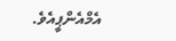އެމްއެންޕީއެވެ.